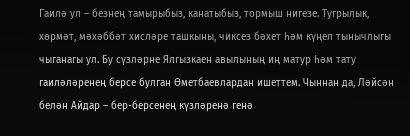Гаилә ул – безнең тамырыбыз, канатыбыз, тормыш нигезе. Тугрылык, хөрмәт, мәхәббәт хисләре ташкыны, чиксез бәхет һәм күңел тынычлыгы чыганагы ул. Бу сүзләрне Ялгызкаен авылының иң матур һәм тату гаиләләренең берсе булган Өметбаевлардан ишеттем. Чыннан да, Ләйсән белән Айдар – бер-берсенең күзләренә генә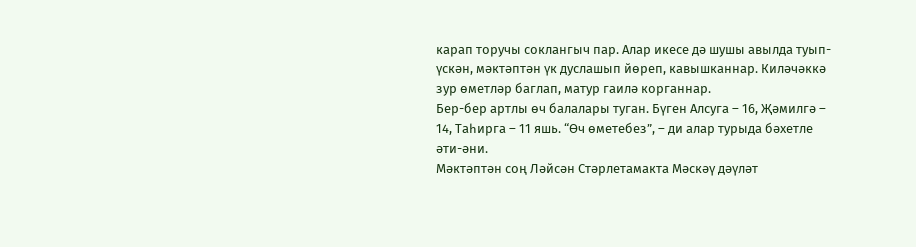карап торучы соклангыч пар. Алар икесе дә шушы авылда туып-үскән, мәктәптән үк дуслашып йөреп, кавышканнар. Киләчәккә зур өметләр баглап, матур гаилә корганнар.
Бер-бер артлы өч балалары туган. Бүген Алсуга – 16, Җәмилгә – 14, Таһирга – 11 яшь. “Өч өметебез”, – ди алар турыда бәхетле әти-әни.
Мәктәптән соң Ләйсән Стәрлетамакта Мәскәү дәүләт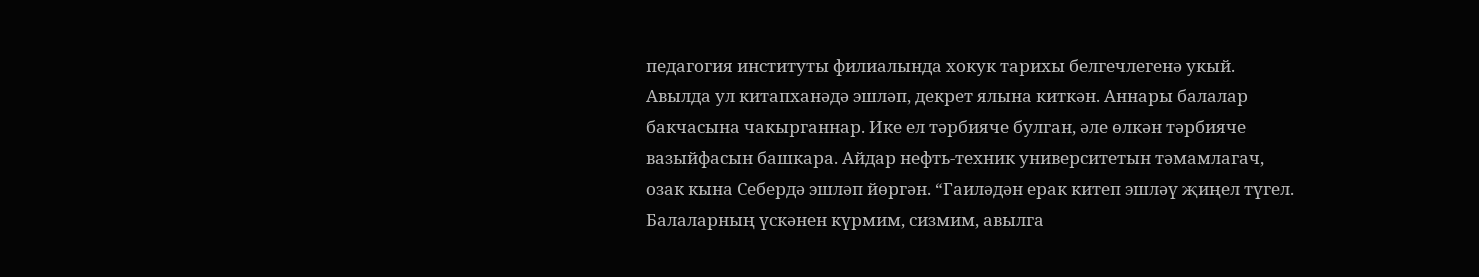педагогия институты филиалында хокук тарихы белгечлегенә укый. Авылда ул китапханәдә эшләп, декрет ялына киткән. Аннары балалар бакчасына чакырганнар. Ике ел тәрбияче булган, әле өлкән тәрбияче вазыйфасын башкара. Айдар нефть-техник университетын тәмамлагач, озак кына Себердә эшләп йөргән. “Гаиләдән ерак китеп эшләү җиңел түгел. Балаларның үскәнен күрмим, сизмим, авылга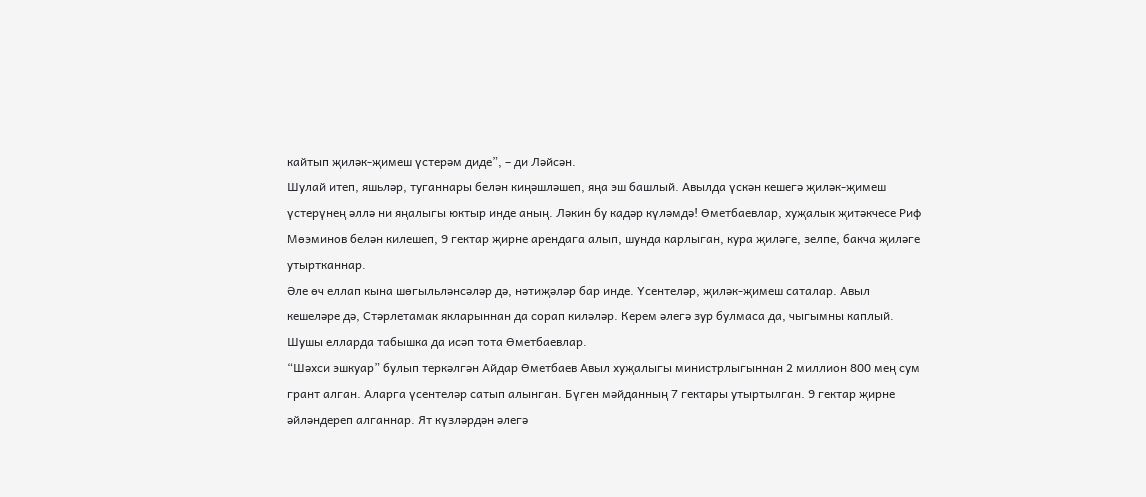кайтып җиләк-җимеш үстерәм диде”, – ди Ләйсән.
Шулай итеп, яшьләр, туганнары белән киңәшләшеп, яңа эш башлый. Авылда үскән кешегә җиләк-җимеш үстерүнең әллә ни яңалыгы юктыр инде аның. Ләкин бу кадәр күләмдә! Өметбаевлар, хуҗалык җитәкчесе Риф Мөэминов белән килешеп, 9 гектар җирне арендага алып, шунда карлыган, кура җиләге, зелпе, бакча җиләге утыртканнар.
Әле өч еллап кына шөгыльләнсәләр дә, нәтиҗәләр бар инде. Үсентеләр, җиләк-җимеш саталар. Авыл кешеләре дә, Стәрлетамак якларыннан да сорап киләләр. Керем әлегә зур булмаса да, чыгымны каплый. Шушы елларда табышка да исәп тота Өметбаевлар.
“Шәхси эшкуар” булып теркәлгән Айдар Өметбаев Авыл хуҗалыгы министрлыгыннан 2 миллион 800 мең сум грант алган. Аларга үсентеләр сатып алынган. Бүген мәйданның 7 гектары утыртылган. 9 гектар җирне әйләндереп алганнар. Ят күзләрдән әлегә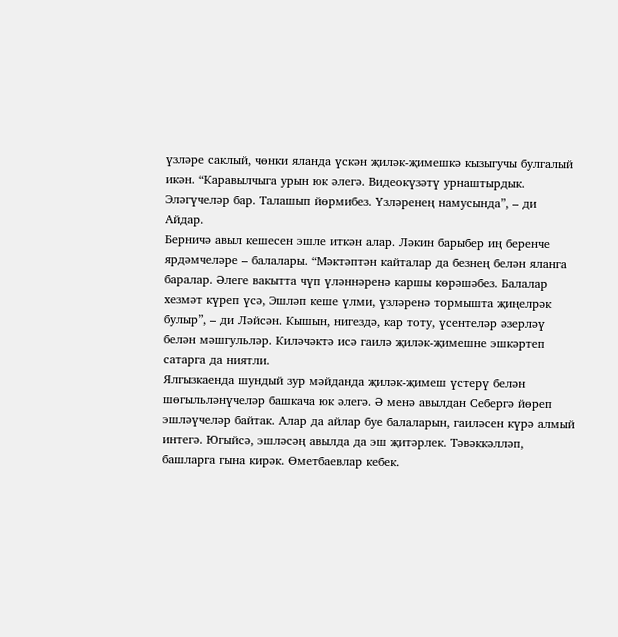үзләре саклый, чөнки яланда үскән җиләк-җимешкә кызыгучы булгалый икән. “Каравылчыга урын юк әлегә. Видеокүзәтү урнаштырдык. Эләгүчеләр бар. Талашып йөрмибез. Үзләренең намусында”, – ди Айдар.
Берничә авыл кешесен эшле иткән алар. Ләкин барыбер иң беренче ярдәмчеләре – балалары. “Мәктәптән кайталар да безнең белән яланга баралар. Әлеге вакытта чүп үләннәренә каршы көрәшәбез. Балалар хезмәт күреп үсә, Эшләп кеше үлми, үзләренә тормышта җиңелрәк булыр”, – ди Ләйсән. Кышын, нигездә, кар тоту, үсентеләр әзерләү белән мәшгульләр. Киләчәктә исә гаилә җиләк-җимешне эшкәртеп сатарга да ниятли.
Ялгызкаенда шундый зур мәйданда җиләк-җимеш үстерү белән шөгыльләнүчеләр башкача юк әлегә. Ә менә авылдан Себергә йөреп эшләүчеләр байтак. Алар да айлар буе балаларын, гаиләсен күрә алмый интегә. Югыйсә, эшләсәң авылда да эш җитәрлек. Тәвәккәлләп, башларга гына кирәк. Өметбаевлар кебек.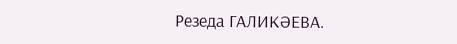Резеда ГАЛИКӘЕВА.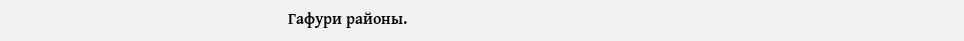Гафури районы.